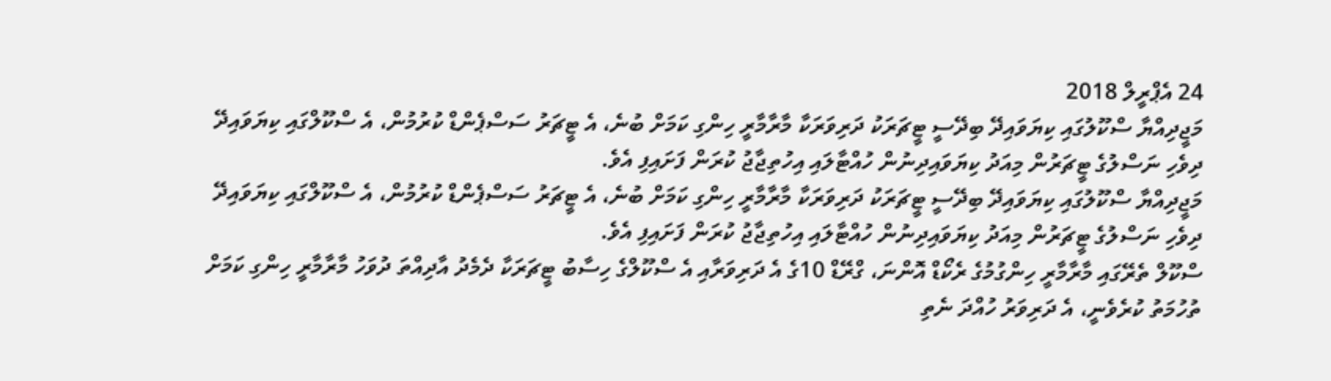24 އެޕްރީލް 2018
މަޖީދިއްޔާ ސްކޫލުގައި ކިޔަވައިދޭ ބިދޭސީ ޓީޗަރަކު ދަރިވަރަކާ މާރާމާރީ ހިންގި ކަމަށް ބުނެ، އެ ޓީޗަރު ސަސްޕެންޑް ކުރުމުން، އެ ސްކޫލްގައި ކިޔަވައިދޭ ދިވެހި ނަސްލުގެ ޓީޗަރުން މިއަދު ކިޔަވައިދިނުން ހުއްޓާލައި އިހުތިޖާޖު ކުރަން ފަށައިފި އެވެ.
މަޖީދިއްޔާ ސްކޫލުގައި ކިޔަވައިދޭ ބިދޭސީ ޓީޗަރަކު ދަރިވަރަކާ މާރާމާރީ ހިންގި ކަމަށް ބުނެ، އެ ޓީޗަރު ސަސްޕެންޑް ކުރުމުން، އެ ސްކޫލްގައި ކިޔަވައިދޭ ދިވެހި ނަސްލުގެ ޓީޗަރުން މިއަދު ކިޔަވައިދިނުން ހުއްޓާލައި އިހުތިޖާޖު ކުރަން ފަށައިފި އެވެ.
ސްކޫލް ތެރޭގައި މާރާމާރީ ހިންގުމުގެ ރެކޯޑް އޮންނަ، ގްރޭޑް 10ގެ އެ ދަރިވަރާއި އެ ސްކޫލްގެ ހިސާބު ޓީޗަރަކާ ދެމެދު އާދިއްތަ ދުވަހު މާރާމާރީ ހިންގި ކަމަށް ތުހުމަތު ކުރެވެނީ، އެ ދަރިވަރު ހުއްދަ ނެތި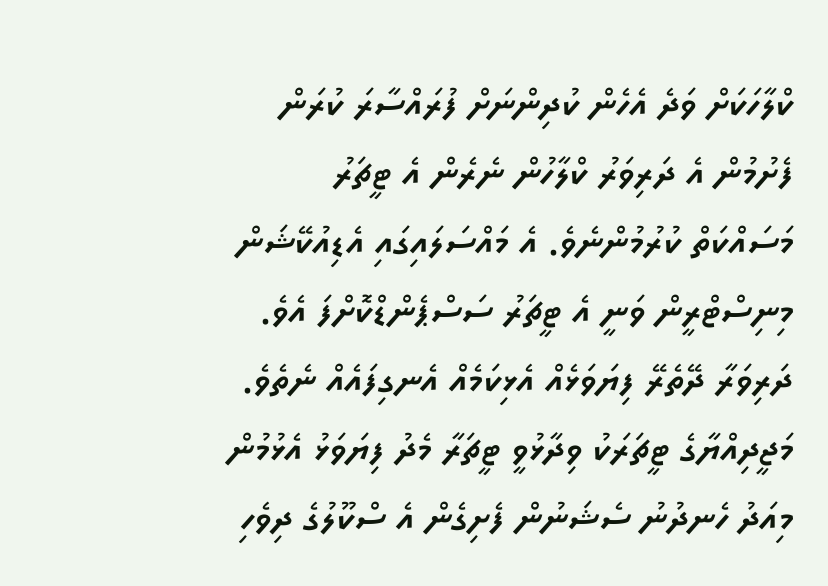ކްލާހަކަށް ވަދެ އެހެން ކުދިންނަށް ފުރައްސާރަ ކުރަން ފެށުމުން އެ ދަރިވަރު ކްލާހުން ނެރެން އެ ޓީޗަރު މަސައްކަތް ކުރުމުންނެވެ. އެ މައްސަލައިގައި އެޑިއުކޭޝަން މިނިސްޓްރީން ވަނީ އެ ޓީޗަރު ސަސްޕެންޑްކޮށްފަ އެވެ. ދަރިވަރާ ދޭތެރޭ ފިޔަވަޅެއް އެޅިކަމެއް އެނގިފައެއް ނެތެވެ.
މަޖީދިއްޔާގެ ޓީޗަރަކު ވިދާޅުވީ ޓީޗަރާ މެދު ފިޔަވަޅު އެޅުމުން މިއަދު ހެނދުނު ސެޝަނުން ފެށިގެން އެ ސްކޫލުގެ ދިވެހި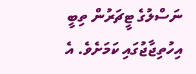ނަސްލުގެ ޓީޗަރުން ތިބީ އިހުތިޖާޖުގައި ކަމަށެވެ. އެ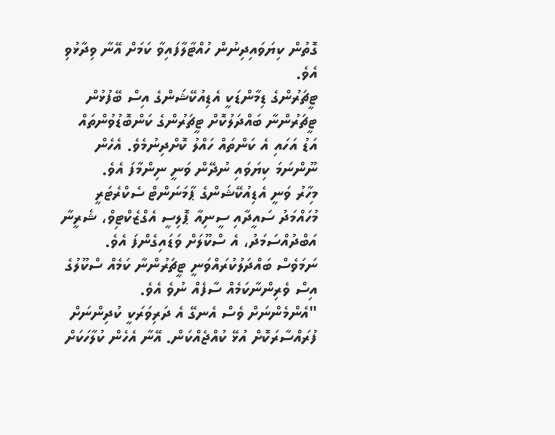ގޮތުން ކިޔަވައިދިނުން ހުއްޓާލާފައިވާ ކަމަށް އޭނާ ވިދާޅުވި އެވެ.
ޓީޗަރުންގެ ޑިމާންޑަކީ އެޑިއުކޭޝަންގެ އިސް ބޭފުޅުން ޓީޗަރުންނާ ބައްދަލުކޮށް ޓީޗަރުންގެ ކަންބޮޑުވުންތައް އަޑު އަހައި އެ ކަންތައް ހައްލު ކޮށްދިނުމެވެ. އެހެން ނޫންނަމަ ކިޔަވައި ނުދޭން ވަނީ ނިންމާފަ އެވެ.
މިހާރު ވަނީ އެޑިއުކޭޝަންގެ ޕާމަނަންޓް ސެކްރެޓަރީ މުހައްމަދު ސައީދާއި ސީނިއާ ޕޮލިސީ އެގްޒެކްޓިވް، ޝެރީނާ އަބްދުއްސަމަދު، އެ ސްކޫލަށް ވަޑައިގެންފަ އެވެ. ނަމަވެސް ބައްދަލުކުރައްވަނީ ޓީޗަރުންނާ ކަމެއް ސްކޫލުގެ އިސް ވެރިންނާކަމެއް ސާފެއް ނުވެ އެވެ.
"އެންމެންނަށް ވެސް އެނގޭ އެ ދަރިވަރަކީ ކުދިންނަށް ފުރައްސާރަކޮށް އުޅޭ ކުއްޖެއްކަން. އޭނާ އެހެން ކުލާހަކަށް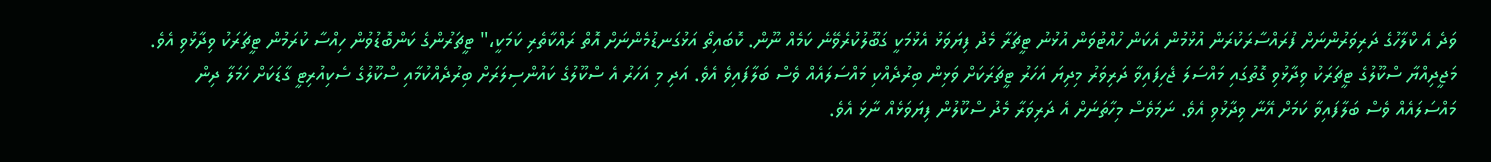ވަދެ އެ ކްލާހުގެ ދަރިވަރުންނަށް ފުރައްސާރަކުރަން އުޅުމުން އެކަން ހުއްޓުވަން އުޅުނު ޓީޗަރާ މެދު ފިޔަވަޅު އެޅުމަކީ ގަބޫލުކުރެވޭނެ ކަމެއް ނޫން. ކޮބައިތޯ އަޅުގަނޑުމެންނަށް އޮތް ރައްކާތެރި ކަމަކީ،" ޓީޗަރުންގެ ކަންބޮޑުވުން ހިއްސާ ކުރަމުން ޓީޗަރަކު ވިދާޅުވި އެވެ.
މަޖީދިއްޔާ ސްކޫލުގެ ޓީޗަރަކު ވިދާޅުވި ގޮތުގައި މައްސަލަ ޖެހިފައިވާ ދަރިވަރު މިދިޔަ އަހަރު ޓީޗަރަކަށް ވަޅިން ބިރުދެއްކި މައްސަލައެއް ވެސް ބަލާފައިވެ އެވެ. އަދި މި އަހަރު އެ ސްކޫލުގެ ކައުންސިލަރަށް ބިރުދެއްކުމާއި ސްކޫލުގެ ސެކިއުރިޓީ ގާޑަކަށް ހަމަލާ ދިން މައްސަލައެއް ވެސް ބަލާފައިވާ ކަމަށް އޭނާ ވިދާޅުވި އެވެ. ނަމަވެސް މިހާތަނަށް އެ ދަރިވަރާ މެދު ސްކޫލުން ފިޔަވަޅެއް ނާޅަ އެވެ.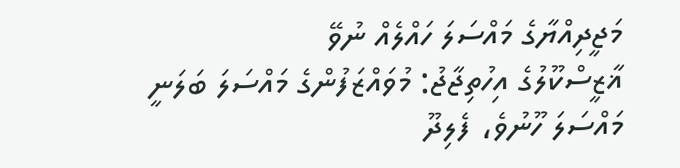މަޖީދިއްޔާގެ މައްސަލަ ހައްލެއް ނުވޭ
ޣާޒީސްކޫލުގެ އިހުތިޖާޖު: މުވައްޒަފުންގެ މައްސަލަ ބަލަނީ
މައްސަލަ ހޫނުވެ، ފެލިދޫ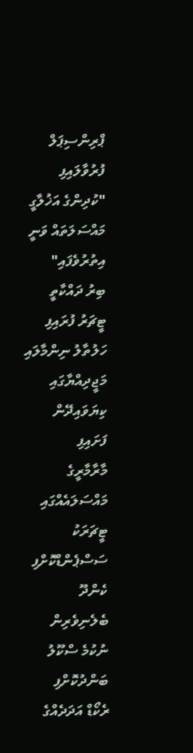ޕްރިންސިޕަލް ފުރުވާލައިފި
"ކުދިންގެ އަޚުލާގީ މައްސަލަތައް ވަނީ އިތުރުވެފައި"
ބިރު ދައްކާތީ ޓީޗަރު ފުރައިފި
ހަލުތާލު ނިންމާލައި މަޖީދިއްޔާގައި ކިޔަވައިދޭން ފަށައިފި
މާރާމާރީގެ މައްސަލައެއްގައި ޓީޗަރަކު ސަސްޕެންޑްކޮށްފި
ކެންދޫ ބެލެނިވެރިން ނުކުމެ ސްކޫލު ބަންދުކޮށްފި
ރެކޯޑް އަދަދެއްގެ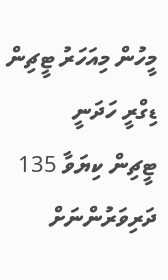މީހުން މިއަހަރު ޓީޗިން ޑިގްރީ ހަދަނީ
ޓީޗިން ކިޔަވާ 135 ދަރިވަރުންނަށް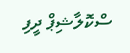ސްކޮލާޝިޕް ދީފި